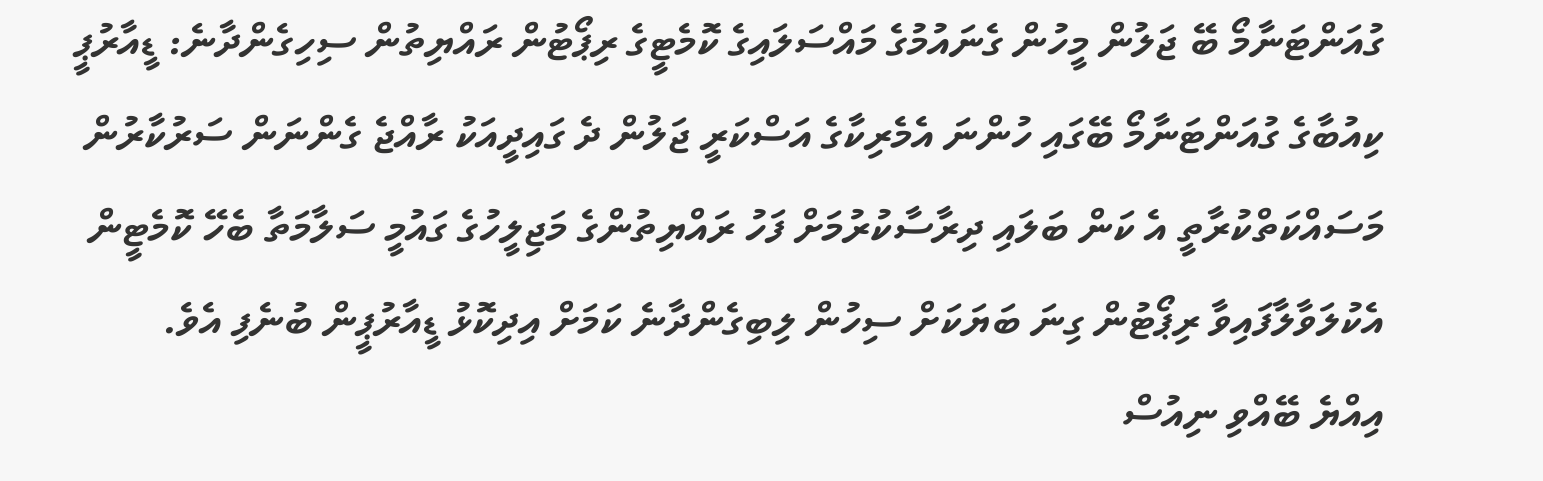ގުއަންޓަނާމޯ ބޭ ޖަލުން މީހުން ގެނައުމުގެ މައްސަލައިގެ ކޮމެޓީގެ ރިޕޯޓުން ރައްޔިތުން ސިހިގެންދާނެ: ޑީއާރުޕީ
ކިއުބާގެ ގުއަންޓަނާމޯ ބޭގައި ހުންނަ އެމެރިކާގެ އަސްކަރީ ޖަލުން ދެ ގައިދީއަކު ރާއްޖެ ގެންނަން ސަރުކާރުން މަސައްކަތްކުރާތީ އެ ކަން ބަލައި ދިރާސާކުރުމަށް ފަހު ރައްޔިތުންގެ މަޖިލީހުގެ ގައުމީ ސަލާމަތާ ބެހޭ ކޮމެޓީން އެކުލަވާލާފައިވާ ރިޕޯޓުން ގިނަ ބަޔަކަށް ސިހުން ލިބިގެންދާނެ ކަމަށް އިދިކޮޅު ޑީއާރުޕީން ބުނެފި އެވެ.
އިއްޔެ ބޭއްވި ނިއުސް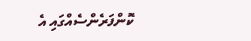ކޮންފަރެންސެއްގައި އެ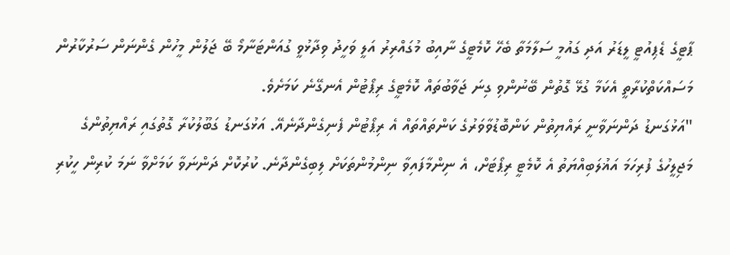ޕާޓީގެ ޑެޕިއުޓީ ލީޑަރު އަދި ގައުމީ ސަލާމަތާ ބެހޭ ކޮމެޓީގެ ނާއިބު މުގައްރިރު އަލީ ވަހީދު ވިދާޅުވީ ގުއަންޓަނާމޯ ބޭ ޖަލުން މީހުން ގެންނަން ސަރުކާރުން މަސައްކަތްކުރާތީ އެކަމާ ގުޅޭ ގޮތުން ބޭނުންވި ގިނަ ޖަވާބުތައް ކޮމެޓީގެ ރިޕޯޓުން އެނގޭނެ ކަމަށެވެ.
"އަޅުގަނޑު ދަންނަވާނީ ރައްޔިތުން ކަންބޮޑުވާވަރުގެ ކަންތައްތައް އެ ރިޕޯޓުން ފެނިގެންދާނެއޭ. އަޅުގަނޑު ގަބޫލުކުރާ ގޮތުގައި ރައްޔިތުންގެ މަޖިލީހުގެ ފުރިހަމަ އަޣުލަބިއްޔަތު އެ ކޮމެޓީ ރިޕޯޓަށް، އެ ނިންމާފައިވާ ނިންމުންތަކަށް ލިބިގެންދާނެ. ކުރުކޮށް ދަންނަވާ ކަމަށްވާ ނަމަ ކުރިން ހީކުރި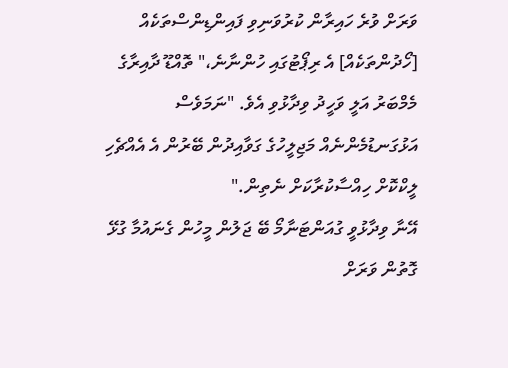ވަރަށް ވުރެ ހައިރާން ކުރުވަނިވި ފައިންޑިންސްތަކެއް [ހޯދުންތަކެއް] އެ ރިޕޯޓުގައި ހުންނާނެ،" ތޮއްޑޫ ދާއިރާގެ މެމްބަރު އަލީ ވަހީދު ވިދާޅުވި އެވެ. "ނަމަވެސް އަޅުގަނޑުމެންނެއް މަޖިލީހުގެ ގަވާއިދުން ބޭރުން އެ އެއްޗެހި ލީކްކޮށް ހިއްސާކުރާކަށް ނެތިން."
އޭނާ ވިދާޅުވީ ގުއަންޓަނާމޯ ބޭ ޖަލުން މީހުން ގެނައުމާ ގުޅޭ ގޮތުން ވަރަށް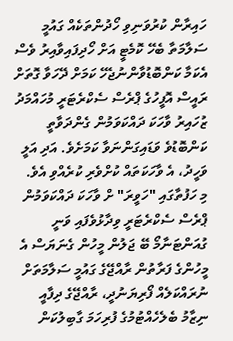ހައިރާން ކުރުވަނިވި ހޯދުންތަކެއް ގައުމީ ސަލާމަތާ ބެހޭ ކޮމެޓީ އަށް ހޯދިފައިވާއިރު ވެސް އެކަމާ ކަންބޮޑުވާންނުޖެހޭ ކަމަށް ދޭހަވާ ގޮތަށް ރައީސް އޮފީހުގެ ޕްރެސް ސެކްރެޓަރީ މުހައްމަދު ޒުހައިރު ވާހަކަ ދައްކަވަމުން ގެންދަވާތީ ކަންބޮޑުވެ ވަޑައިގަންނަވާ ކަމަށެވެ. އަދި އަލީ ވަހީދު، އެ ވާހަކަތައް ކުށްވެރި ކުރެއްވި އެވެ.
މި ހަފުތާގައި "ހަވީރަ" ށް ވާހަކަ ދައްކަވަމުން ޕްރެސް ސެކްރެޓަރީ ވިދާޅުވެފައި ވަނީ ގުއަންޓަނާމޯ ބޭ ޖަލުން މީހުން ގެނަޔަސް އެ މީހުންގެ ފަރާތުން ރާއްޖޭގެ ގައުމީ ސަލާމަތަށް ނުރައްކަލެއް ފޯރިޔަނުދީ، ރާއްޖޭގެ ދިފާއީ ނިޒާމު ބެލެހެއްޓުމުގެ ފުރިހަމަ ގާބިލުކަން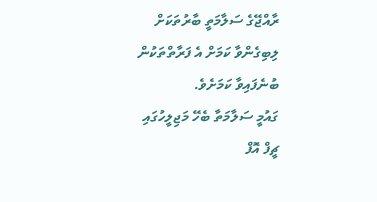ރާއްޖޭގެ ސަލާމަތީ ބާރުތަކަށް ލިބިގެންވާ ކަމަށް އެ ފަރާތްތަކުން ބުނެފައިވާ ކަމަށެވެ.
ގައުމީ ސަލާމަތާ ބެހޭ މަޖިލީހުގައި ޗީފް އޮފް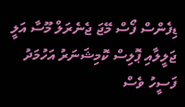ޑިފެންސް ފޯސް މޭޖަ ޖެނެރަލް މޫސާ އަލީ ޖަލީލާއި ޕޮލިސް ކޮމިޝަނަރު އަހުމަދު ފަސީހު ވެސް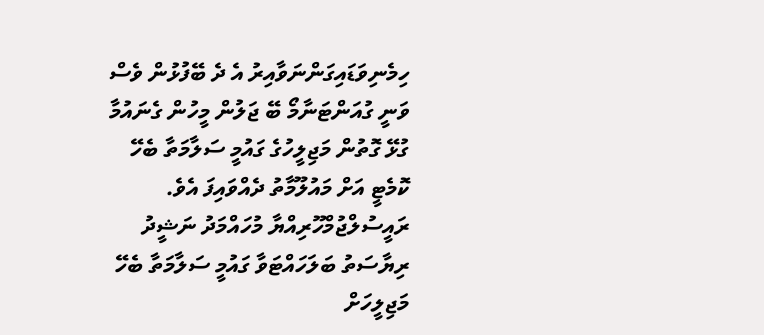ހިމެނިވަޑައިގަންނަވާއިރު އެ ދެ ބޭފުޅުން ވެސް ވަނީ ގުއަންޓަނާމޯ ބޭ ޖަލުން މީހުން ގެނައުމާ ގުޅޭ ގޮތުން މަޖިލީހުގެ ގައުމީ ސަލާމަތާ ބެހޭ ކޮމެޓީ އަށް މައުލޫމާތު ދެއްވައިފަ އެވެ.
ރައީސުލްޖުމްހޫރިއްޔާ މުހައްމަދު ނަޝީދު ރިޔާސަތު ބަލަހައްޓަވާ ގައުމީ ސަލާމަތާ ބެހޭ މަޖިލީހަށް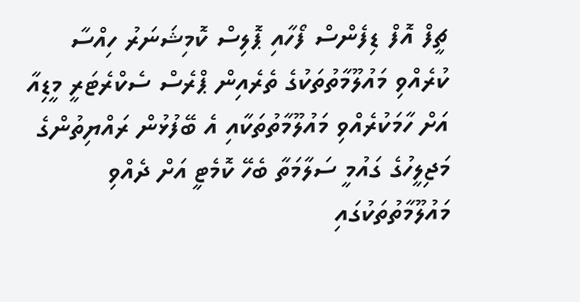ޗީފް އޮފް ޑިފެންސް ފޯހާއި ޕޮލިސް ކޮމިޝަނަރު ހިއްސާ ކުރެއްވި މައުލޫމާތުތަކުގެ ތެރެއިން ޕްރެސް ސެކްރެޓަރީ މީޑިއާ އަށް ހާމަކުރެއްވި މައުލޫމާތުތަކާއި އެ ބޭފުޅުން ރައްޔިތުންގެ މަޖިލީހުގެ ގައުމީ ސަލާމަތާ ބެހޭ ކޮމެޓީ އަށް ދެއްވި މައުލޫމާތުތަކުގައި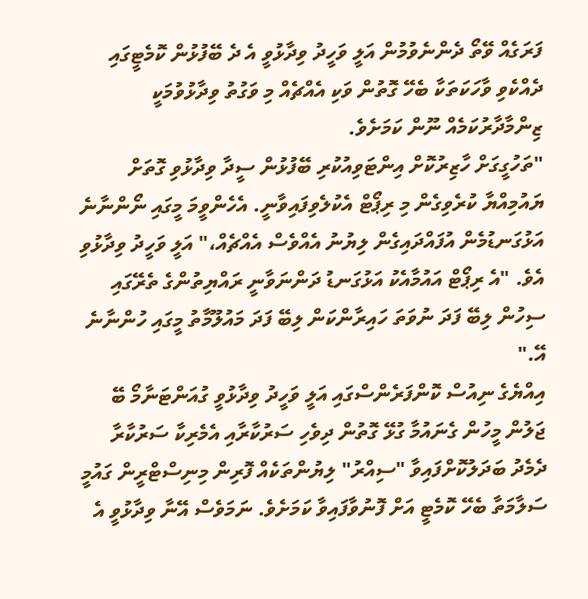ފަރަގެއް ވޭތޯ ދެންނެވުމުން އަލީ ވަހީދު ވިދާޅުވީ އެ ދެ ބޭފުޅުން ކޮމެޓީގައި ދެއްކެވި ވާހަކަތަކާ ބެހޭ ގޮތުން ވަކި އެއްޗެއް މި ވަގުތު ވިދާޅުވުމަކީ ޒިންމާދާރުކަމެއް ނޫން ކަމަށެވެ.
"ތަހުގީގަށް ހާޒިރުކޮށް އިންޓަވިއުކުރި ބޭފުޅުން ސީދާ ވިދާޅުވި ގޮތަށް ޔައުމިއްޔާ ކުރެވިގެން މި ރިޕޯޓް އެކުލެވިފައިވާނީ. އެހެންވީމަ މީގައި ނޯންނާނެ އަޅުގަނޑުމެން އުފައްދައިގެން ލިޔުނު އެއްވެސް އެއްޗެއް،" އަލީ ވަހީދު ވިދާޅުވި އެވެ. "އެ ރިޕޯޓް އައުމާއެކު އަޅުގަނޑު ދަންނަވާނީ ރައްޔިތުންގެ ތެރޭގައި ސިހުން ލިބޭ ފަދަ ނުވަތަ ހައިރާންކަން ލިބޭ ފަދަ މައުލޫމާތު މީގައި ހުންނާނެ އޭ."
އިއްޔެގެ ނިއުސް ކޮންފަރެންސްގައި އަލީ ވަހީދު ވިދާޅުވީ ގުއަންޓަނާމޯ ބޭ ޖަލުން މީހުން ގެނައުމާ ގުޅޭ ގޮތުން ދިވެހި ސަރުކާރާއި އެމެރިކާ ސަރުކާރާ ދެމެދު ބަދަލުކޮށްފައިވާ "ސިއްރު" ލިޔުންތަކެއް ފޮރިން މިނިސްޓްރީން ގައުމީ ސަލާމަތާ ބެހޭ ކޮމެޓީ އަށް ފޮނުވާފައިވާ ކަމަށެވެ. ނަމަވެސް އޭނާ ވިދާޅުވީ އެ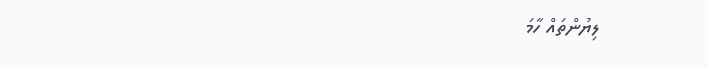ލިޔުންތައް ހާމަ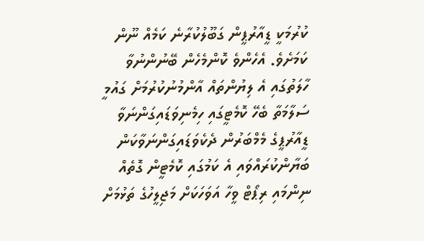ކުރުމަކީ ޑީއާރުޕީން ގަބޫލުކުރާނެ ކަމެއް ނޫން ކަމަށެވެ. އެހެންވެ ކޮންމެހެން ބޭނުންނުވާ ހާލަތުގައި އެ ލިޔުންތައް އާންމުނުކުރުމަށް ގައުމީ ސަލާމަތާ ބެހޭ ކޮމެޓީގައި ހިމެނިވަޑައިގަންނަވާ ޑީއާރުޕީގެ މެމްބަރުން ދެކެވަޑައިގަންނަވާކަން ބަޔާންކުރައްވައި އެ ކަމުގައި ކޮމެޓީން ގޮތެއް ނިންމައި ރިޕޯޓް ވީހާ އަވަހަކަށް މަޖިލީހުގެ ތަޅުމަށް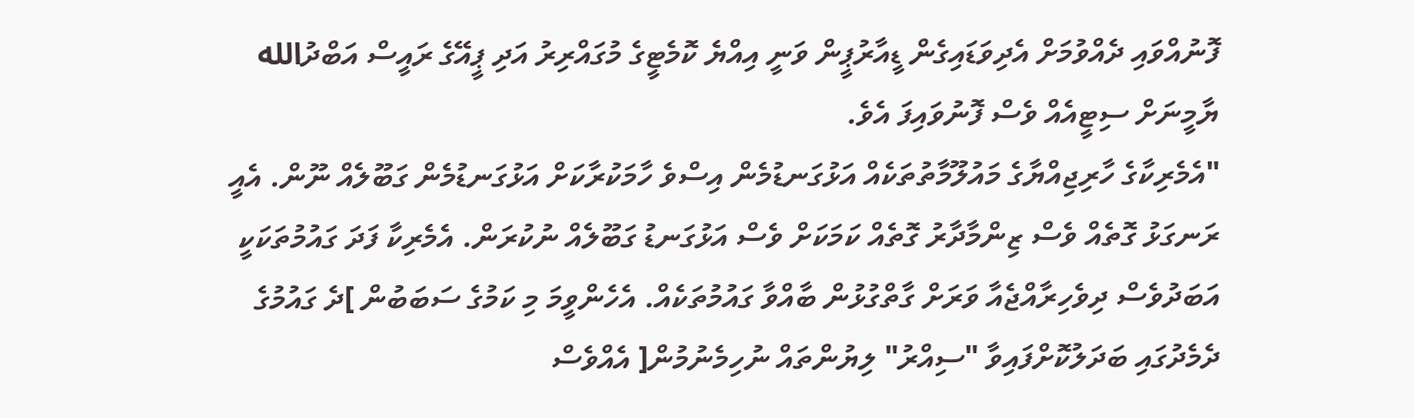ފޮނުއްވައި ދެއްވުމަށް އެދިވަޑައިގެން ޑީއާރުޕީން ވަނީ އިއްޔެ ކޮމެޓީގެ މުގައްރިރު އަދި ޕީއޭގެ ރައީސް އަބްދުالله ޔާމީނަށް ސިޓީއެއް ވެސް ފޮނުވައިފަ އެވެ.
"އެމެރިކާގެ ހާރިޖިއްޔާގެ މައުލޫމާތުތަކެއް އަޅުގަނޑުމެން އިސްވެ ހާމަކުރާކަށް އަޅުގަނޑުމެން ގަބޫލެއް ނޫން. އެއީ ރަނގަޅު ގޮތެއް ވެސް ޒިންމާދާރު ގޮތެއް ކަމަކަށް ވެސް އަޅުގަނޑު ގަބޫލެއް ނުކުރަން. އެމެރިކާ ފަދަ ގައުމުތަކަކީ އަބަދުވެސް ދިވެހިރާއްޖެއާ ވަރަށް ގާތްގުޅުން ބާއްވާ ގައުމުތަކެއް. އެހެންވީމަ މި ކަމުގެ ސަބަބުން ]ދެ ގައުމުގެ ދެމެދުގައި ބަދަލުކޮށްފައިވާ "ސިއްރު" ލިޔުންތައް ނުހިމެނުމުން[ އެއްވެސް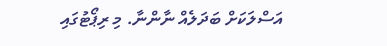އަސްލަކަށް ބަދަލެއް ނާންނާ. މި ރިޕޯޓުގައި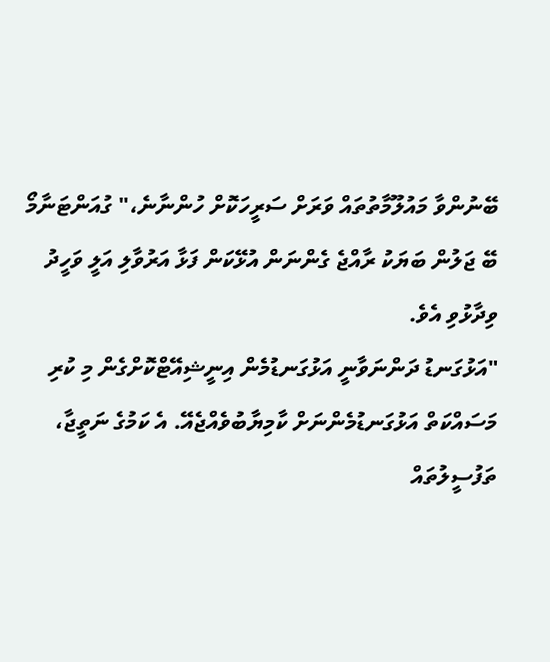ބޭނުންވާ މައުލޫމާތުތައް ވަރަށް ސަރީހަކޮށް ހުންނާނެ،" ގުއަންޓަނާމޯ ބޭ ޖަލުން ބަޔަކު ރާއްޖެ ގެންނަން އުޅޭކަން ފަޅާ އަރުވާލި އަލީ ވަހީދު ވިދާޅުވި އެވެ.
"އަޅުގަނޑު ދަންނަވާނީ އަޅުގަނޑުމެން އިނީޝިއޭޓްކޮށްގެން މި ކުރި މަސައްކަތް އަޅުގަނޑުމެންނަށް ކާމިޔާބުވެއްޖެއޭ. އެ ކަމުގެ ނަތީޖާ، ތަފުސީލުތައް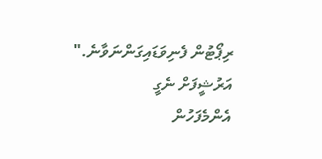ރިޕޯޓުން ފެނިވަޑައިގަންނަވާނެ."
އަރުޝީފަށް ނެގީ
އެންމެފަހުން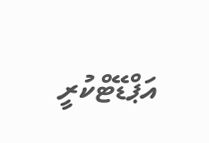އަޕްޑޭޓްކުރީ